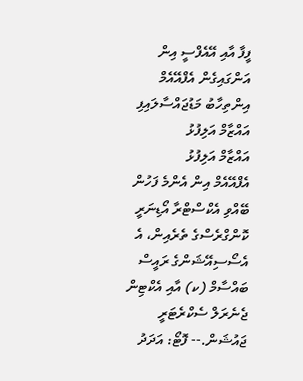ފީފާ އާއި އޭއެފްސީ އިން އަންގައިގެން އެފްއޭއެމް އިންތިހާބު މަޑުޖައްސާލައިފި
އައްޒާމް އަލިފުޅު
އައްޒާމް އަލިފުޅު
އެފްއޭއެމް އިން އެންމެ ފަހުން ބޭއްވި އެކްސްޓްރާ އޯޑިނަރީ ކޮންގްރެސްގެ ތެރެއިން، އެ އެސޯސިއޭޝަންގެ ރައީސް ބައްސާމް (ކ) އާއި އެކްޓިން ޖެނެރަލް ސެކްރެޓަރީ ޖައުޝަން.-- ފޮޓޯ: އަދަދު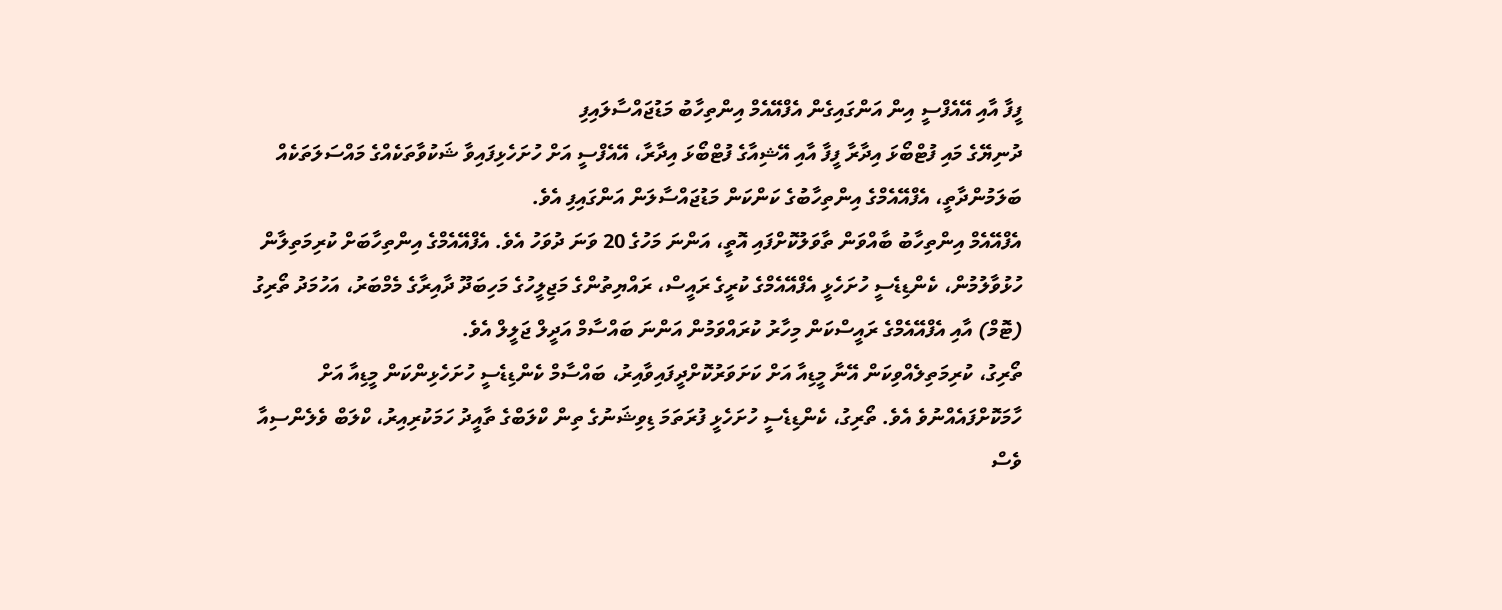ފީފާ އާއި އޭއެފްސީ އިން އަންގައިގެން އެފްއޭއެމް އިންތިހާބު މަޑުޖައްސާލައިފި
ދުނިޔޭގެ މައި ފުޓްބޯޅަ އިދާރާ ފީފާ އާއި އޭޝިއާގެ ފުޓްބޯޅަ އިދާރާ، އޭއެފްސީ އަށް ހުށަހެޅިފައިވާ ޝަކުވާތަކެއްގެ މައްސަލަތަކެއް ބަލަމުންދާތީ، އެފްއޭއެމްގެ އިންތިހާބުގެ ކަންކަން މަޑުޖައްސާލަން އަންގައިފި އެވެ.
އެފްއޭއެމް އިންތިހާބު ބާއްވަން ތާވަލުކޮށްފައި އޮތީ، އަންނަ މަހުގެ 20 ވަނަ ދުވަހު އެވެ. އެފްއޭއެމްގެ އިންތިހާބަށް ކުރިމަތިލާން ހުޅުވާލުމުން، ކެންޑިޑެސީ ހުށަހެޅީ އެފްއޭއެމްގެ ކުރީގެ ރައީސް، ރައްޔިތުންގެ މަޖިލީހުގެ މަހިބަދޫ ދާއިރާގެ މެމްބަރު، އަހުމަދު ތޯރިގު (ޓޮމް) އާއި އެފްއޭއެމްގެ ރައީސްކަން މިހާރު ކުރައްވަމުން އަންނަ ބައްސާމް އަދީލް ޖަލީލް އެވެ.
ތޯރިގު، ކުރިމަތިލެއްވިކަން އޭނާ މީޑިއާ އަށް ކަށަވަރުކޮށްދީފައިވާއިރު، ބައްސާމް ކެންޑިޑެސީ ހުށަހެޅިންކަން މީޑިއާ އަށް ހާމަކޮށްފައެއްނުވެ އެވެ. ތޯރިގު، ކެންޑިޑެސީ ހުށަހެޅީ ފުރަތަމަ ޑިވިޝަނުގެ ތިން ކްލަބްގެ ތާއީދު ހަމަކުރިއިރު، ކްލަބް ވެލެންސިއާ ވެސް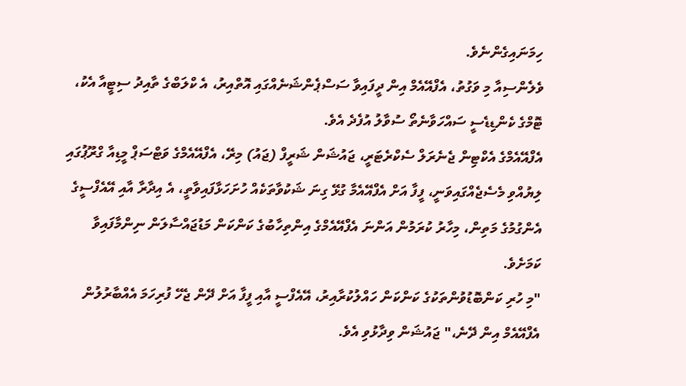ހިމަނައިގެންނެވެ.
ވެލެންސިއާ މި ވަގުތު، އެފްއޭއެމް އިން ދީފައިވާ ސަސްޕެންޝަނެއްގައި އޮތްއިރު، އެ ކްލަބްގެ ތާއިދު ސިޓީއާ އެކު، ޓޮމްގެ ކެންޑިޑެސީ ސައްހަވާނެތޯ ސުވާލު އުފެދެ އެވެ.
އެފްއޭއެމްގެ އެކްޓިން ޖެނެރަލް ސެކްރެޓަރީ، ޖައުޝަން ޝަރީފް (ޖައު) މިރޭ، އެފްއޭއެމްގެ ވަޓްސަޕް މީޑިއާ ގްރޫޕުގައި ލިޔުއްވި މެސެޖެއްގައިވަނީ، ފީފާ އަށް އެފްއޭއެމާ ގުޅޭ ގިނަ ޝަކުވާތަކެއް ހުށަހަޅާފައިވާތީ، އެ އިދާރާ އާއި އޭއެފްސީގެ އެންގުމުގެ މަތިން، މިހާރު ކުރަމުން އަންނަ އެފްއޭއެމްގެ އިންތިހާބުގެ ކަންކަން މަޑުޖައްސާލަން ނިންމާފައިވާ ކަމަށެވެ.
"މި ހުރި ކަންބޮޑުވުންތަކުގެ ކަންކަން ހައްލުކުރާއިރު، އޭއެފްސީ އާއި ފީފާ އަށް ދޭން ޖެހޭ ފުރިހަމަ އެއްބާރުލުން އެފްއޭއެމް އިން ދޭނެ،" ޖައުޝަން ވިދާޅުވި އެވެ.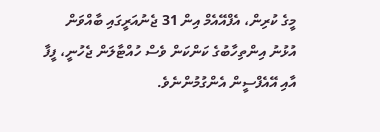މީގެ ކުރިން، އެފްއޭއެމް އިން 31 ޖެނުއަރީގައި ބާއްވަން އުޅުނު އިންތިހާބުގެ ކަންކަން ވެސް ހުއްޓާލަން ޖެހުނީ، ފީފާ އާއި އޭއެފްސީން އެންގުމުންނެވެ.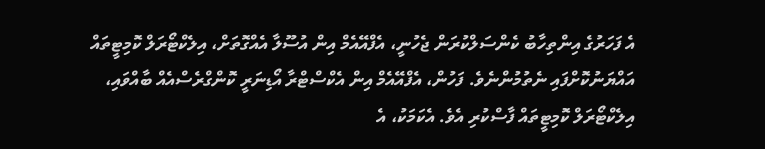އެ ފަހަރުގެ އިންތިހާބު ކެންސަލްކުރަން ޖެހުނީ، އެފްއޭއެމް އިން އުސޫލާ އެއްގޮތަށް، އިލެކްޓޯރަލް ކޮމިޓީތައް އައްޔަނުކޮށްފައި ނެތުމުންނެވެ. ފަހުން، އެފްއޭއެމް އިން އެކްސްޓްރާ އޯޑިނަރީ ކޮންގްރެސްއެއް ބާއްވައި، އިލެކްޓޯރަލް ކޮމިޓީތައް ފާސްކުރި އެވެ. އެކަމަކު، އެ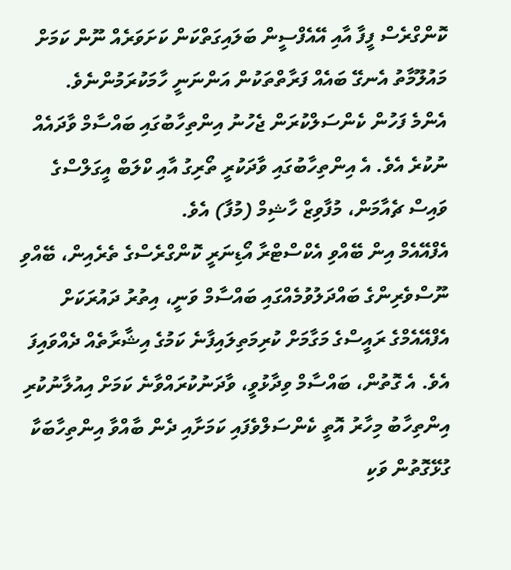ކޮންގްރެސް ފީފާ އާއި އޭއެފްސީން ބަލައިގަތްކަން ކަށަވަރެއް ނޫން ކަމަށް މައުލޫމާތު އެނގޭ ބައެއް ފަރާތްތަކުން އަންނަނީ ހާމަކުރަމުންނެވެ.
އެންމެ ފަހުން ކެންސަލްކުރަން ޖެހުނު އިންތިހާބުގައި ބައްސާމް ވާދައެއް ނުކުރެ އެވެ. އެ އިންތިހާބުގައި ވާދަކުރީ ތޯރިގު އާއި ކްލަބް އީގަލްސްގެ ވައިސް ޗެއާމަން، މުފާވިޒް ހާޝިމް (މުފާ) އެވެ.
އެފްއޭއެމް އިން ބޭއްވި އެކްސްޓްރާ އޯޑިނަރީ ކޮންގްރެސްގެ ތެރެއިން، ބޭއްވި ނޫސްވެރިންގެ ބައްދަލުވުމެއްގައި ބައްސާމް ވަނީ، އިތުރު ދައުރަކަށް އެފްއޭއެމްގެ ރައީސްގެ މަގާމަށް ކުރިމަތިލައިފާނެ ކަމުގެ އިޝާރާތެއް ދެއްވައިފަ އެވެ. އެ ގޮތުން، ބައްސާމް ވިދާޅުވީ، ވާދަނުކުރައްވާނެ ކަމަށް އިއުލާނުކުރި އިންތިހާބު މިހާރު އޮތީ ކެންސަލްވެފައި ކަމަށާއި ދެން ބާއްވާ އިންތިހާބަކާ ގުޅޭގޮތުން ވަކި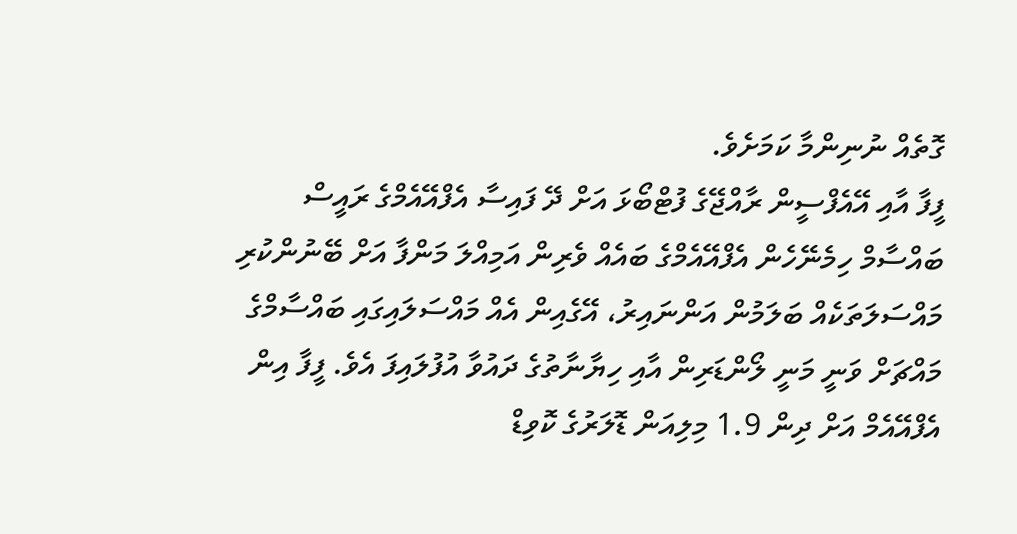ގޮތެއް ނުނިންމާ ކަމަށެވެ.
ފީފާ އާއި އޭއެފްސީން ރާއްޖޭގެ ފުޓްބޯޅަ އަށް ދޭ ފައިސާ އެފްއޭއެމްގެ ރައީސް ބައްސާމް ހިމެނޭހެން އެފްއޭއެމްގެ ބައެއް ވެރިން އަމިއްލަ މަންފާ އަށް ބޭނުންކުރި މައްސަލަތަކެއް ބަލަމުން އަންނައިރު، އޭގެއިން އެއް މައްސަލައިގައި ބައްސާމްގެ މައްޗަށް ވަނީ މަނީ ލޯންޑަރިން އާއި ހިޔާނާތުގެ ދައުވާ އުފުލައިފަ އެވެ. ފީފާ އިން އެފްއޭއެމް އަށް ދިން 1.9 މިލިއަން ޑޮލަރުގެ ކޮވިޑް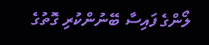ލޯންގެ ފައިސާ ބޭނުންކުރި ގޮތުގެ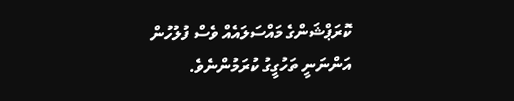ކޮރަޕްޝަންގެ މައްސަލައެއް ވެސް ފުލުހުން އަންނަނީ ތަހުގީގު ކުރަމުންނެވެ.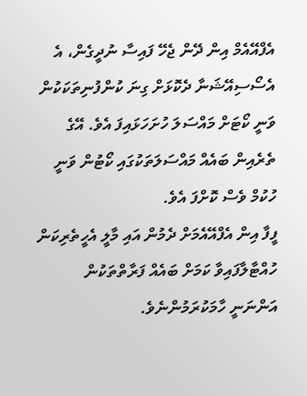އެފްއޭއެމް އިން ދޭން ޖެހޭ ފައިސާ ނުދީގެން، އެ އެސޯސިއޭޝަނާ ދެކޮޅަށް ގިނަ ކުންފުނިތަކަކުން ވަނީ ކޯޓަށް މައްސަލަ ހުށަހަޅައިފަ އެވެ. އޭގެ ތެރެއިން ބައެއް މައްސަލަތަކުގައި ކޯޓުން ވަނީ ހުކުމް ވެސް ކޮށްފަ އެވެ.
ފީފާ އިން އެފްއޭއެމަށް ދެމުން އައި މާލީ އެހީތެރިކަން ހުއްޓާލާފައިވާ ކަމަށް ބައެއް ފަރާތްތަކުން އަންނަނީ ހާމަކުރަމުންނެވެ.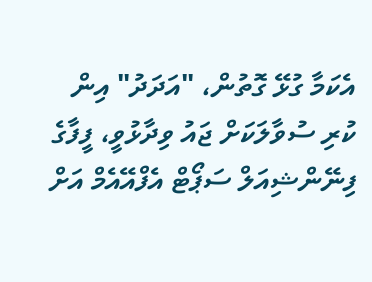އެކަމާ ގުޅޭ ގޮތުން، "އަދަދު" އިން ކުރި ސުވާލަކަށް ޖައު ވިދާޅުވީ، ފީފާގެ ފިނޭންޝިއަލް ސަޕޯޓް އެފްއޭއެމް އަށް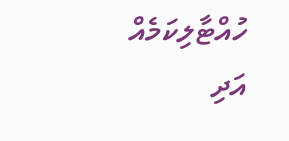ހުއްޓާލިކަމެއް އަދި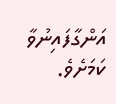އަންގާފައިނުވާ ކަމަށެވެ.